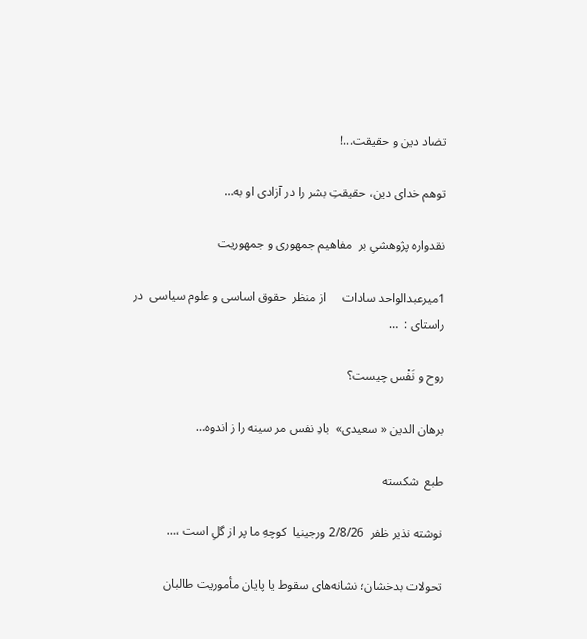تضاد دین و حقیقت...!

توهم خدای دین، حقیقتِ بشر را در آزادی او به…

نقدواره پژوهشیِ بر  مفاهیم جمهوری و جمهوریت

1میرعبدالواحد سادات     از منظر  حقوق اساسی و علوم سیاسی  در راستای :  …

روح و نَفْس چیست؟

برهان الدین « سعیدی»  بادِ نفس مر سینه را ز اندوه…

طبع  شکسته

نوشته نذیر ظفر  2/8/26 ورجینیا  كوچهِ ما پر از گلِ است ،…

تحولات بدخشان؛ نشانه‌های سقوط یا پایان مأموریت طالبان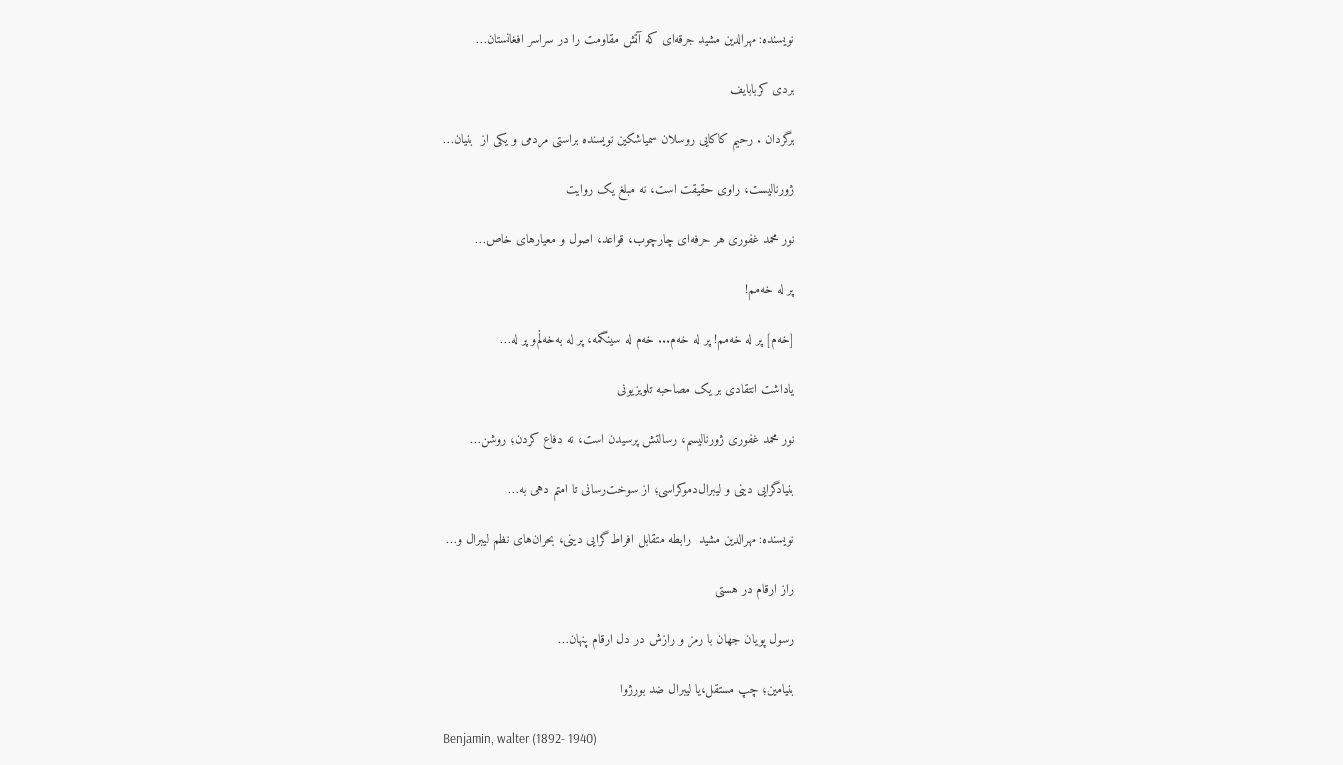نویسنده: مهرالدین مشید جرقه‌ای که آتش مقاومت را در سراسر افغانستان…

بردی کربابایف

برگردان . رحیم کاکایی روسلان سمیاشکین نویسنده براستی مردمی و یکی از  بنیان…

ژورنالیست، راوی حقیقت است، نه مبلغ یک روایت

نور محمد غفوری هر حرفه‌ای چارچوب، قواعد، اصول و معیارهای خاص…

پر له خەمم!

[خه‌م] پر له خەمم! پر لە خەم... خەم له سینگمە، پر لە بەخەڵم‌و پر لە…

یاداشت انتقادی بر یک مصاحبه تلویزیونی

نور محمد غفوری ژورنالیسم، رسالتش پرسیدن است، نه دفاع کردن؛ روشن…

بنیادگرایی دینی و لیبرال‌دموکراسی؛ از سوخت‌رسانی تا امتم دهی به…

نویسنده: مهرالدین مشید  رابطه متقابل افراط‌گرایی دینی، بحران‌های نظم لیبرال و…

راز ارقام در هستی

رسول پویان جهان با رمز و رازش در دل ارقام پنهان…

بنیامین؛ چپ مستقل،یا لیبرال ضد بورژوا

Benjamin, walter (1892- 1940)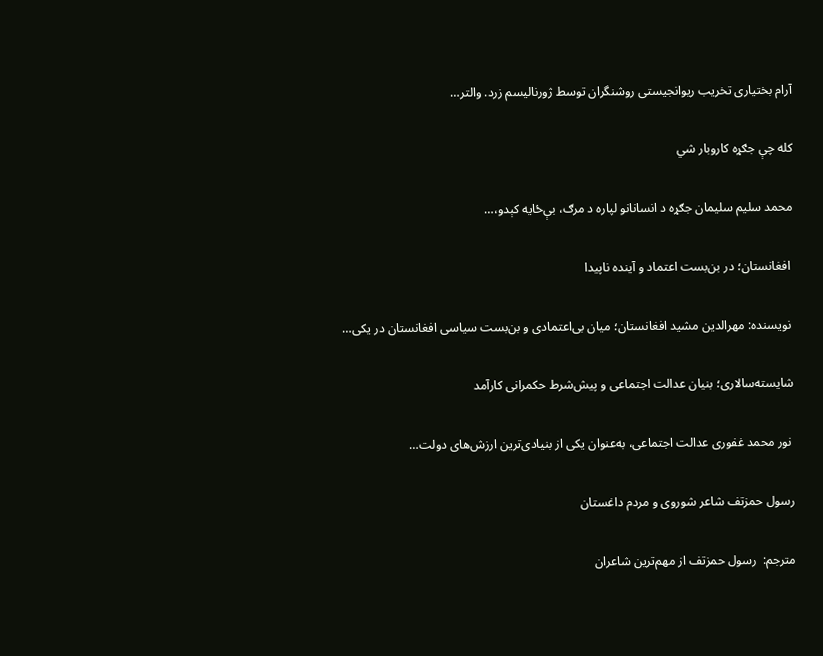آرام بختیاری تخریب ریوانجیستی روشنگران توسط ژورنالیسم زرد. والتر…

کله چې جګړه کاروبار شي

محمد سليم سليمان جګړه د انسانانو لپاره د مرګ، بې‌ځایه کېدو،…

 افغانستان؛ در بن‌بست اعتماد و آینده ناپیدا

 نویسنده: مهرالدین مشید افغانستان؛ میان بی‌اعتمادی و بن‌بست سیاسی افغانستان در یکی…

شایسته‌سالاری؛ بنیان عدالت اجتماعی و پیش‌شرط حکمرانی کارآمد

 نور محمد غفوری عدالت اجتماعی، به‌عنوان یکی از بنیادی‌ترین ارزش‌های دولت…

رسول حمزتف شاعر شوروی و مردم داغستان

مترجم:  رسول حمزتف از مهم‌ترین شاعران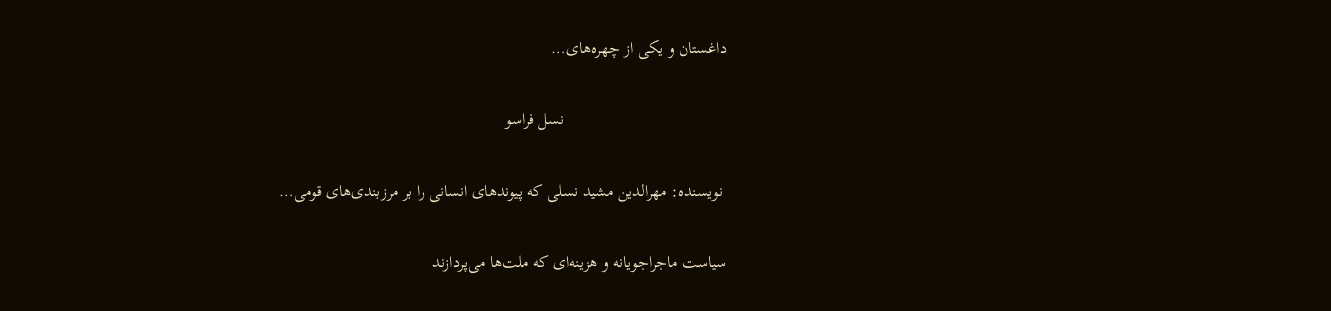داغستان و یکی از چهره‌های…

                                      نسل فراسو

 نویسنده: مهرالدین مشید نسلی که پیوندهای انسانی را بر مرزبندی‌های قومی…

سیاست ماجراجویانه و هزینه‌ای که ملت‌ها می‌پردازند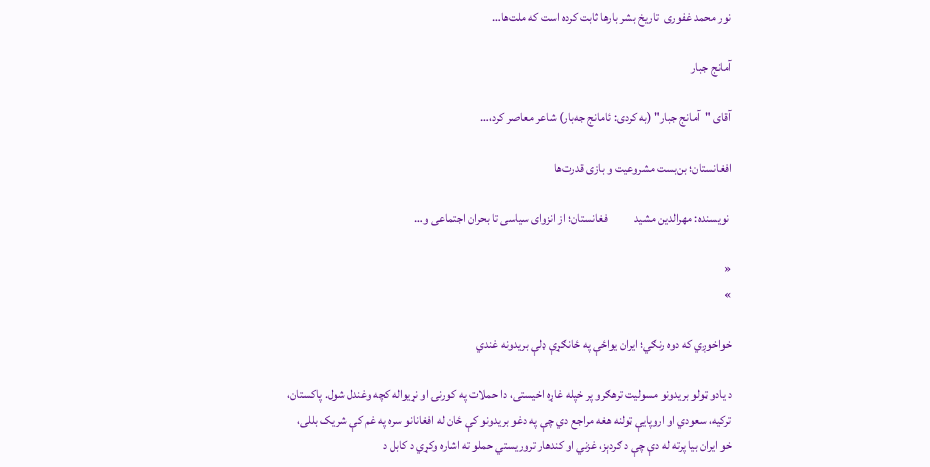نور محمد غفوری  تاریخ بشر بارها ثابت کرده است که ملت‌ها…

آمانج جبار

آقای "آمانج جبار" (به کردی: ئامانج جەبار) شاعر معاصر کرد،…

افغانستان؛ بن‌بست مشروعیت و بازی قدرت‌ها

 نویسنده: مهرالدین مشید           فغانستان؛ از انزوای سیاسی تا بحران اجتماعی و…

«
»

خواخوږي که دوه رنګي؛ ايران يواځې په ځانګړې ډلې بريدونه غندي

د يادو ټولو بريدونو مسوليت ترهګرو پر خپله غاړه اخيستی، دا حملات په کورنۍ او نړيواله کچه وغندل شول. پاکستان، ترکيه، سعودي او اروپايې ټولنه هغه مراجع دي چې په دغو بريدونو کې ځان له افغانانو سره په غم کې شريک بللی، خو ايران بيا پرته له دې چې د ګردېز، غزني او کندهار تروریستي حملو ته اشاره وکړي د کابل د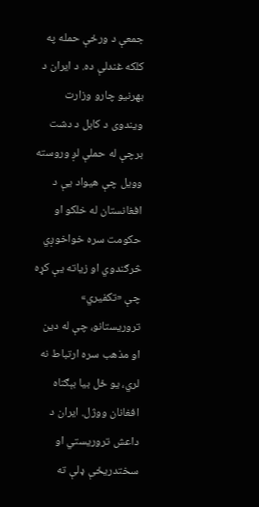جمعې د ورځې حمله په کلکه غندلې ده. د ایران د بهرنیو چارو وزارت ویندوی د کابل د دشت برچې له حملې لږ وروسته وویل چې هیواد یې د افغانستان له خلکو او حکومت سره خواخوږي څرګندوي او زياته يې کړه چې «تکفيري» تروریستانو، چې له دین او مذهب سره ارتباط نه لري، یو ځل بیا بېګناه افغانان ووژل. ایران د داعش تروریستي او سختدریځې ډلې ته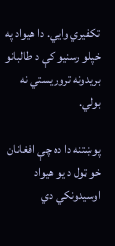تکفیري وايي. دا هیواد په خپلو رسنیو کې د طالبانو بریدونه تروریستي نه بولي.

پوښتنه دا ده چې افغانان خو ټول د يو هيواد اوسيدونکي دي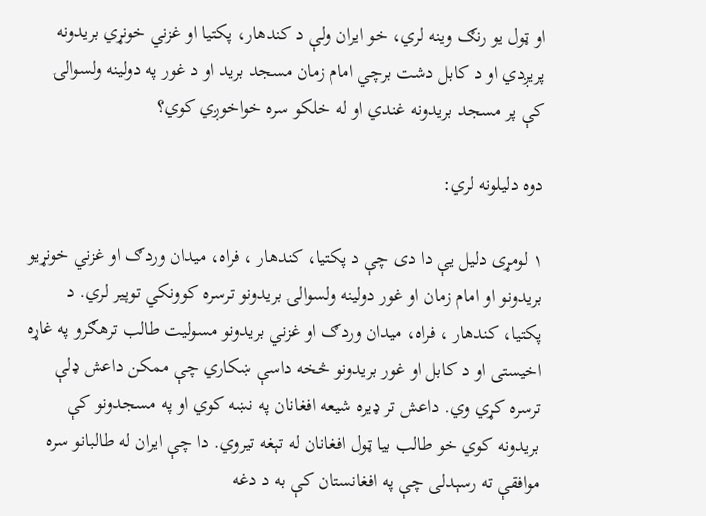او ټول يو رنګ وينه لري، خو ايران ولې د کندهار، پکتيا او غزني خونړي بريدونه پريږدي او د کابل دشت برچي امام زمان مسجد بريد او د غور په دولینه ولسوالۍ کې پر مسجد بريدونه غندي او له خلکو سره خواخوږي کوي؟

دوه دليلونه لري:

۱ لومړی دليل يې دا دی چې د پکتيا، کندهار ، فراه، ميدان وردګ او غزني خونړيو بريدونو او امام زمان او غور دولينه ولسوالۍ بريدونو ترسره کوونکي توپير لري. د پکتيا، کندهار ، فراه، ميدان وردګ او غزني بريدونو مسولیت طالب ترهګرو په غاړه اخيستی او د کابل او غور بريدونو څخه داسې ښکاري چې ممکن داعش ډلې ترسره کړي وي. داعش تر ډيره شيعه افغانان په نښه کوي او په مسجدونو کې بريدونه کوي خو طالب بيا ټول افغانان له تېغه تيروي. دا چې ایران له طالبانو سره موافقې ته رسېدلی چې په افغانستان کې به د دغه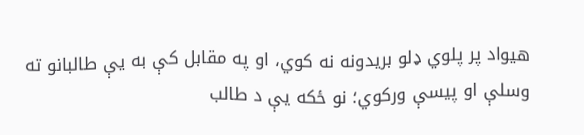هیواد پر پلوي ډلو بریدونه نه کوي، او په مقابل کې به یې طالبانو ته وسلې او پیسې ورکوي؛ نو ځکه يې د طالب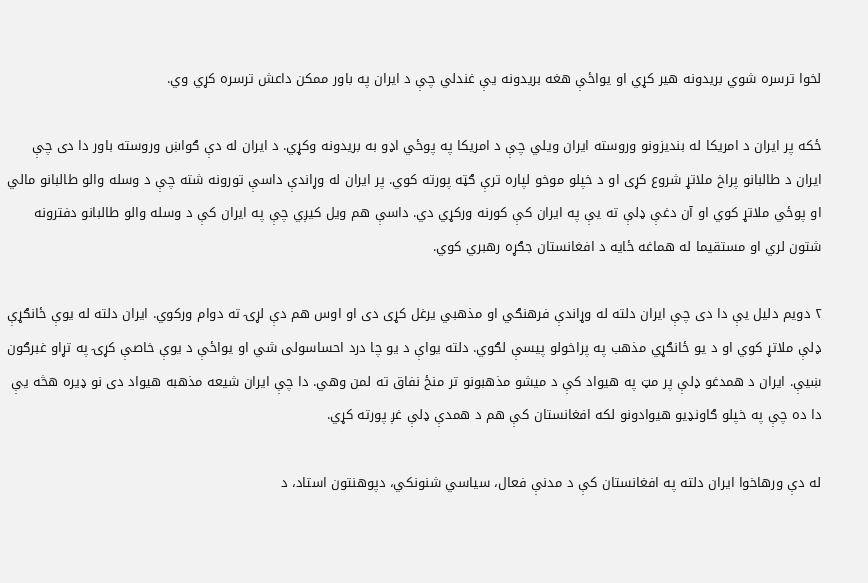لخوا ترسره شوي بريدونه هير کړي او يواځې هغه بريدونه يې غندلي چې د ايران په باور ممکن داعش ترسره کړي وي.

ځکه پر ايران د امريکا له بنديزونو وروسته ايران ويلي چې د امريکا په پوځي اډو به بريدونه وکړي. د ايران له دې ګواښ وروسته باور دا دی چې ايران د طالبانو پراخ ملاتړ شروع کړی او د خپلو موخو لپاره ترې ګټه پورته کوي. پر ايران له وړاندې داسې تورونه شته چې د وسله والو طالبانو مالي او پوځي ملاتړ کوي او آن دغې ډلې ته يې په ايران کې کورنه ورکړي دي. داسې هم ويل کيږي چې په ايران کې د وسله والو طالبانو دفترونه شتون لري او مستقيما له هماغه ځايه د افغانستان جګړه رهبري کوي.

۲ دويم دليل يې دا دی چې ايران دلته له وړاندې فرهنګي او مذهبي يرغل کړی دی او اوس هم دې لړۍ ته دوام ورکوي. ايران دلته له يوې ځانګړې ډلې ملاتړ کوي او د يو ځانګړي مذهب په پراخولو پيسې لګوي. دلته يواې د يو چا درد احساسولی شي او يواځې د يوې خاصې کړۍ په تړاو غبرګون ښيې. ايران د همدغو ډلې پر مټ په هيواد کې د ميشو مذهبونو تر منځ نفاق ته لمن وهي. دا چې ايران شيعه مذهبه هيواد دی نو ډيره هڅه يې دا ده چې په خپلو ګاونډيو هيوادونو لکه افغانستان کې هم د همدې ډلې غږ پورته کړي.

له دې ورهاخوا ايران دلته په افغانستان کې د مدنې فعال، سياسي شنونکي، دپوهنتون استاد، د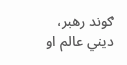ګوند رهبر، ديني عالم او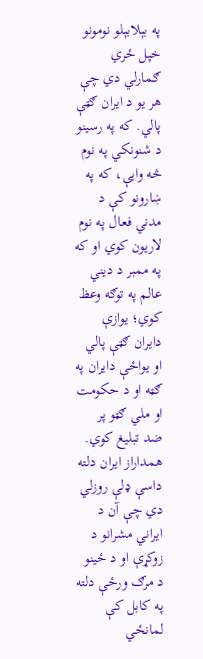په بېلابېلو نومونو خپل ځري ګمارلي دي چې هر يو د ايران ګټې پالي. که په رسينو د شنونکي په نوم څه وايې، که په ښارونو کې د مدني فعال په نوم لاريون کوي او که په ممبر د ديني عالم په توګه وعظ کوي؛ يوازې دايران ګټې پالي او يواځې دايران په ګټه او د حکومت او ملي ګټو پر ضد تبليغ کوي. همداراز ايران دلته داسې ډلې روزلي دي چې آن د ايراني مشرانو د زوکړې او د ځينو د مرګ ورځې دلته په کابل کې لمانځي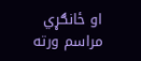او ځانګړي مراسم ورته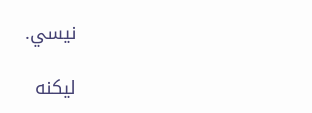نيسي.

لیکنه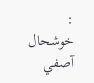: خوشحال آصفي